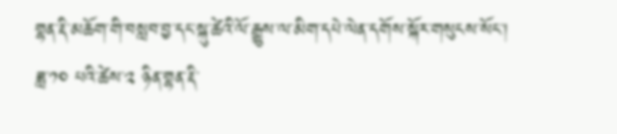གྷན་རྡི་མཆོག་གི་བསླབ་བྱ་དང་སྐུ་ཚེའི་ལོ་རྒྱུས་ལ་མིག་དཔེ་ལེན་དགོས་སྐོར་གསུངས་སོང་།
ཟླ་༡༠ པའི་ཚེས་༢ ཉིན་གྷན་རྡི་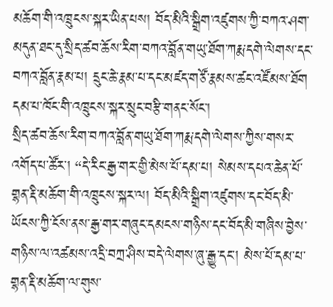མཆོག་གི་འཁྲུངས་སྐར་ཡིན་པས། བོད་མིའི་སྒྲིག་འཛུགས་ཀྱི་བཀའ་ཤག་མདུན་ཐང་དུ་སྲིད་ཚབ་ཆོས་རིག་བཀའ་བློན་གཡུ་ཐོག་ཀརྨ་དགེ་ལེགས་དང་བཀའ་བློན་རྣམ་པ། དྲུང་ཆེ་རྣམ་པ་དང་མཛད་གཙོ་རྣམས་ཚང་འཛོམས་ཐོག དམ་པ་ཁོང་གི་འཁྲུངས་སྐར་སྲུང་བརྩི་གནང་སོང་།
སྲིད་ཚབ་ཆོས་རིག་བཀའ་བློན་གཡུ་ཐོག་ཀརྨ་དགེ་ལེགས་ཀྱིས་གསར་འགོད་པ་ཚོར་། “དེ་རིང་རྒྱ་གར་གྱི་མེས་པོ་དམ་པ། སེམས་དཔའ་ཆེན་པོ་གྷན་རྡི་མཆོག་གི་འཁྲུངས་སྐར་ལ། བོད་མིའི་སྒྲིག་འཛུགས་དང་བོད་མི་ཡོངས་ཀྱི་ངོས་ནས་རྒྱ་གར་གཞུང་དམངས་གཉིས་དང་བོད་མི་གཞིས་བྱེས་གཉིས་ལ་འཚམས་འདྲི་བཀྲ་ཤིས་བདེ་ལེགས་ཞུ་རྒྱུ་དང་། མེས་པོ་དམ་པ་གྷན་རྡི་མཆོག་ལ་གུས་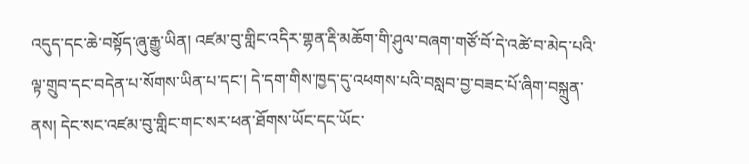འདུད་དང་ཆེ་བསྟོད་ཞུ་རྒྱུ་ཡིན། འཛམ་བུ་གླིང་འདིར་གྷན་རྡི་མཆོག་གི་ཤུལ་བཞག་གཙོ་བོ་དེ་འཚེ་བ་མེད་པའི་ལྟ་གྲུབ་དང་བདེན་པ་སོགས་ཡིན་པ་དང་། དེ་དག་གིས་ཁྱད་དུ་འཕགས་པའི་བསླབ་བྱ་བཟང་པོ་ཞིག་བསྐྲུན་ནས། དེང་སང་འཛམ་བུ་གླིང་གང་སར་ཕན་ཐོགས་ཡོང་དང་ཡོང་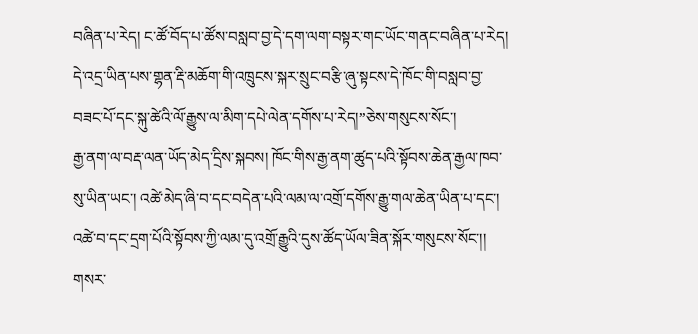བཞིན་པ་རེད། ང་ཚོ་བོད་པ་ཚོས་བསླབ་བྱ་དེ་དག་ལག་བསྟར་གང་ཡོང་གནང་བཞིན་པ་རེད། དེ་འདྲ་ཡིན་པས་གྷན་རྡི་མཆོག་གི་འཁྲུངས་སྐར་སྲུང་བརྩི་ཞུ་སྟངས་དེ་ཁོང་གི་བསླབ་བྱ་བཟང་པོ་དང་སྐུ་ཚེའི་ལོ་རྒྱུས་ལ་མིག་དཔེ་ལེན་དགོས་པ་རེད།”ཅེས་གསུངས་སོང་།
རྒྱ་ནག་ལ་བརྡ་ལན་ཡོད་མེད་དྲིས་སྐབས། ཁོང་གིས་རྒྱ་ནག་ཚུད་པའི་སྟོབས་ཆེན་རྒྱལ་ཁབ་སུ་ཡིན་ཡང་། འཚེ་མེད་ཞི་བ་དང་བདེན་པའི་ལམ་ལ་འགྲོ་དགོས་རྒྱུ་གལ་ཆེན་ཡིན་པ་དང་། འཚེ་བ་དང་དྲག་པོའི་སྟོབས་ཀྱི་ལམ་དུ་འགྲོ་རྒྱུའི་དུས་ཚོད་ཡོལ་ཟིན་སྐོར་གསུངས་སོང་།།
གསར་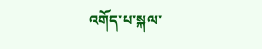འགོད་པ་སྐལ་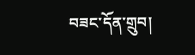བཟང་དོན་གྲུབ།